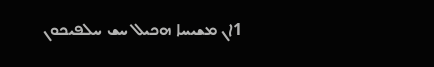1ܐܢ ܡܫܝܚܐ ܗܟܝܠ ܚܫ ܚܠܦܝܟܘܢ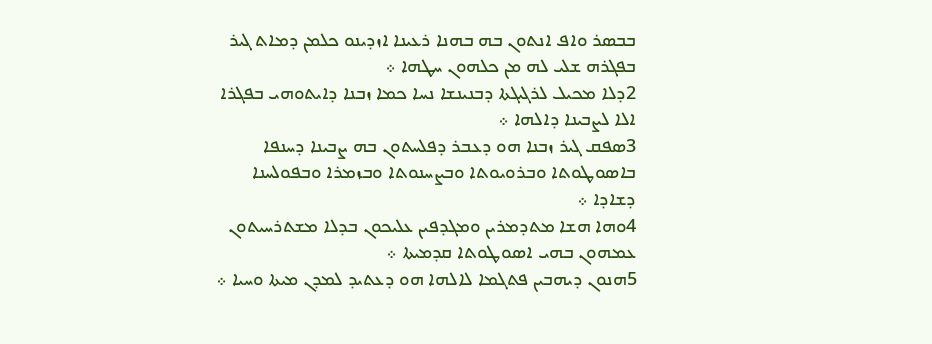ܒܒܤܪ ܘܐܦ ܐܢܬܘܢ ܒܗ ܒܗܢܐ ܪܥܝܢܐ ܐܙܕܝܢܘ ܟܠܡܢ ܕܡܐܬ ܓܝܪ ܒܦܓܪܗ ܫܠܝ ܠܗ ܡܢ ܟܠܗܘܢ ܚܛܗܐ ܀
2ܕܠܐ ܡܟܝܠ ܠܪܓܝܓܬܐ ܕܒܢܝܢܫܐ ܢܚܐ ܟܡܐ ܙܒܢܐ ܕܐܝܬܘܗܝ ܒܦܓܪܐ ܐܠܐ ܠܨܒܝܢܐ ܕܐܠܗܐ ܀
3ܤܦܩ ܓܝܪ ܙܒܢܐ ܗܘ ܕܥܒܪ ܕܦܠܚܬܘܢ ܒܗ ܨܒܝܢܐ ܕܚܢܦܐ ܒܐܤܘܛܘܬܐ ܘܒܪܘܝܘܬܐ ܘܒܨܚܢܘܬܐ ܘܒܙܡܪܐ ܘܒܦܘܠܚܢܐ ܕܫܐܕܐ ܀
4ܘܗܐ ܗܫܐ ܡܬܕܡܪܝܢ ܘܡܓܕܦܝܢ ܥܠܝܟܘܢ ܒܕܠܐ ܡܫܬܪܚܝܬܘܢ ܥܡܗܘܢ ܒܗܝ ܐܤܘܛܘܬܐ ܩܕܡܝܬܐ ܀
5ܗܢܘܢ ܕܝܗܒܝܢ ܦܬܓܡܐ ܠܐܠܗܐ ܗܘ ܕܥܬܝܕ ܠܡܕܢ ܡܝܬܐ ܘܚܝܐ ܀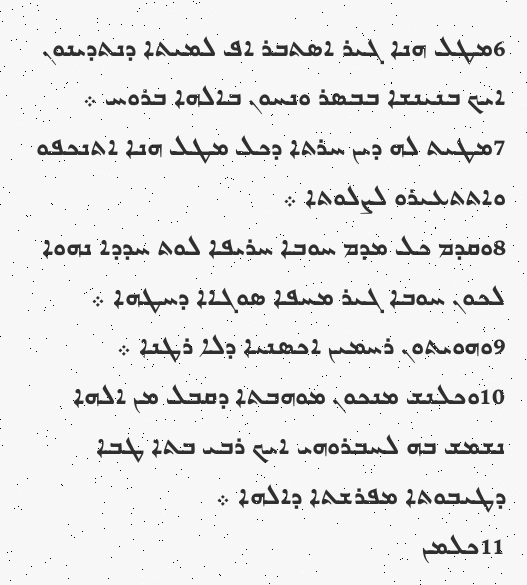6ܡܛܠ ܗܢܐ ܓܝܪ ܐܤܬܒܪ ܐܦ ܠܡܝܬܐ ܕܢܬܕܝܢܘܢ ܐܝܟ ܒܢܝܢܫܐ ܒܒܤܪ ܘܢܚܘܢ ܒܐܠܗܐ ܒܪܘܚ ܀
7ܡܛܝܬ ܠܗ ܕܝܢ ܚܪܬܐ ܕܟܠ ܡܛܠ ܗܢܐ ܐܬܢܟܦܘ ܘܐܬܬܥܝܪܘ ܠܨܠܘܬܐ ܀
8ܘܩܕܡ ܟܠ ܡܕܡ ܚܘܒܐ ܚܪܝܦܐ ܠܘܬ ܚܕܕܐ ܢܗܘܐ ܠܟܘܢ ܚܘܒܐ ܓܝܪ ܡܚܦܐ ܤܘܓܐܐ ܕܚܛܗܐ ܀
9ܘܗܘܝܬܘܢ ܪܚܡܝܢ ܐܟܤܢܝܐ ܕܠܐ ܪܛܢܐ ܀
10ܘܟܠܢܫ ܡܢܟܘܢ ܡܘܗܒܬܐ ܕܩܒܠ ܡܢ ܐܠܗܐ ܢܫܡܫ ܒܗ ܠܚܒܪܘܗܝ ܐܝܟ ܪܒܝ ܒܬܐ ܛܒܐ ܕܛܝܒܘܬܐ ܡܦܪܫܬܐ ܕܐܠܗܐ ܀
11ܟܠܡܢ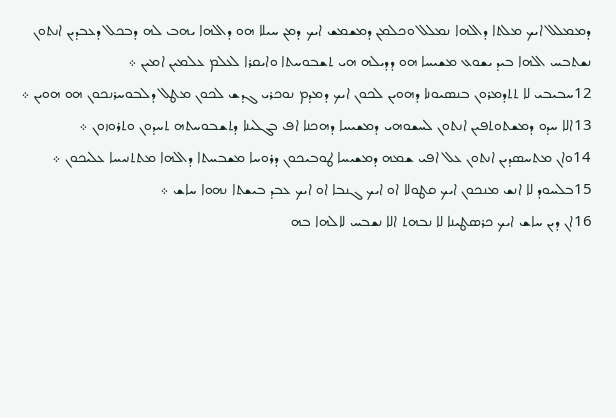ܕܡܡܠܠ ܐܝܟ ܡܠܬܐ ܕܐܠܗܐ ܢܡܠܠ ܘܟܠܡܢ ܕܡܫܡܫ ܐܝܟ ܕܡܢ ܚܝܠܐ ܗܘ ܕܐܠܗܐ ܝܗܒ ܠܗ ܕܒܟܠ ܕܥܒܕܝܢ ܐܢܬܘܢ ܢܫܬܒܚ ܐܠܗܐ ܒܝܕ ܝܫܘܥ ܡܫܝܚܐ ܗܘ ܕܕܝܠܗ ܗܝ ܬܫܒܘܚܬܐ ܘܐܝܩܪܐ ܠܥܠܡ ܥܠܡܝܢ ܐܡܝܢ ܀
12ܚܒܝܒܝ ܠܐ ܬܬܕܡܪܘܢ ܒܢܤܝܘܢܐ ܕܗܘܝܢ ܠܟܘܢ ܐܝܟ ܕܡܕܡ ܢܘܟܪܝ ܓܕܫ ܠܟܘܢ ܡܛܠ ܕܠܒܘܚܪܢܟܘܢ ܗܘ ܗܘܝܢ ܀
13ܐܠܐ ܚܕܘ ܕܡܫܬܘܬܦܝܢ ܐܢܬܘܢ ܠܚܫܘܗܝ ܕܡܫܝܚܐ ܕܗܟܢܐ ܐܦ ܒܓܠܝܢܐ ܕܬܫܒܘܚܬܗ ܬܚܕܘܢ ܘܬܪܘܙܘܢ ܀
14ܘܐܢ ܡܬܚܤܕܝܢ ܐܢܬܘܢ ܥܠ ܐܦܝ ܫܡܗ ܕܡܫܝܚܐ ܛܘܒܝܟܘܢ ܕܪܘܚܐ ܡܫܒܚܬܐ ܕܐܠܗܐ ܡܬܬܢܝܚܐ ܥܠܝܟܘܢ ܀
15ܒܠܚܘܕ ܠܐ ܐܢܫ ܡܢܟܘܢ ܐܝܟ ܩܛܘܠܐ ܐܘ ܐܝܟ ܓܢܒܐ ܐܘ ܐܝܟ ܥܒܕ ܒܝܫܬܐ ܢܗܘܐ ܚܐܫ ܀
16ܐܢ ܕܝܢ ܚܐܫ ܐܝܟ ܟܪܤܛܝܢܐ ܠܐ ܢܒܗܬ ܐܠܐ ܢܫܒܚ ܠܐܠܗܐ ܒܗ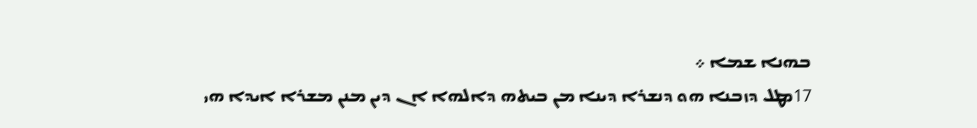ܒܗܢܐ ܫܡܐ ܀
17ܡܛܠ ܕܙܒܢܐ ܗܘ ܕܢܫܪܐ ܕܝܢܐ ܡܢ ܒܝܬܗ ܕܐܠܗܐ ܐܢ ܕܝܢ ܡܢܢ ܡܫܪܐ ܐܝܕܐ ܗܝ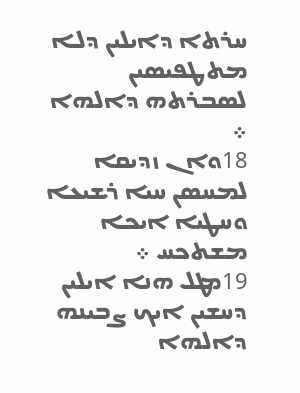ܚܪܬܐ ܕܐܝܠܝܢ ܕܠܐ ܡܬܛܦܝܤܝܢ ܠܤܒܪܬܗ ܕܐܠܗܐ ܀
18ܘܐܢ ܙܕܝܩܐ ܠܡܚܤܢ ܚܝܐ ܪܫܝܥܐ ܘܚܛܝܐ ܐܝܟܐ ܡܫܬܟܚ ܀
19ܡܛܠ ܗܢܐ ܐܝܠܝܢ ܕܚܫܝܢ ܐܝܟ ܨܒܝܢܗ ܕܐܠܗܐ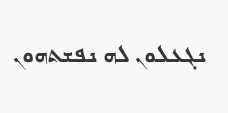ܢܓܥܠܘܢ ܠܗ ܢܦܫܬܗܘܢ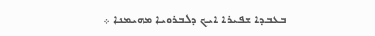ܒܥܒܕܐ ܫܦܝܪܐ ܐܝܟ ܕܠܒܪܘܝܐ ܡܗܝܡܢܐ ܀